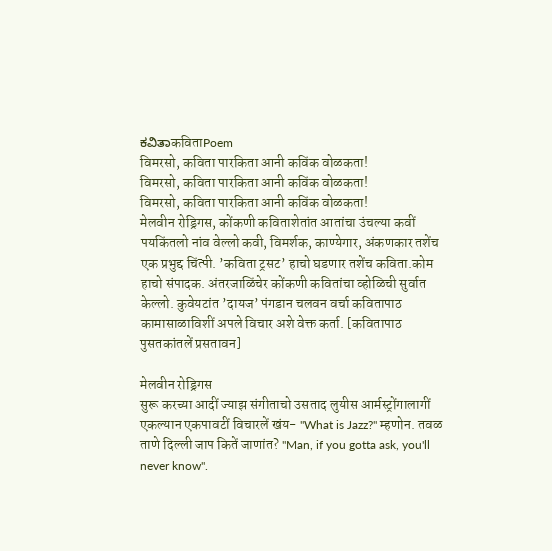ಕವಿತಾकविताPoem
विमरसो, कविता पारकिता आनी कविंक वोळकता!
विमरसो, कविता पारकिता आनी कविंक वोळकता!
विमरसो, कविता पारकिता आनी कविंक वोळकता!
मेलवीन रोड्रिगस, कोंकणी कविताशेतांत आतांचा उंचल्या कवीं पयकिंतलो नांव वेल्लो कवी, विमर्शक, काण्येगार, अंकणकार तशेंच एक प्रभुद्द चिंत्पी. ’कविता ट्रसट’ हाचो घडणार तशेंच कविता.कोम हाचो संपादक. अंतरजाळिंचेर कोंकणी कवितांचा व्होळिची सुर्वात केल्लो. कुवेयटांत ’दायज’ पंगडान चलवन वर्चा कवितापाठ कामासाळाविशीं अपले विचार अशे वेक्त कर्ता. [कवितापाठ पुसतकांतलें प्रसतावन]

मेलवीन रोड्रिगस
सुरू करच्या आदीं ज्याझ संगीताचो उसताद लुयीस आर्मस्ट्रोंगालागीं एकल्यान एकपावटीं विचारलें खंय- "What is Jazz?" म्हणोन. तवळ ताणे दिल्ली जाप कितें जाणांत? "Man, if you gotta ask, you'll never know".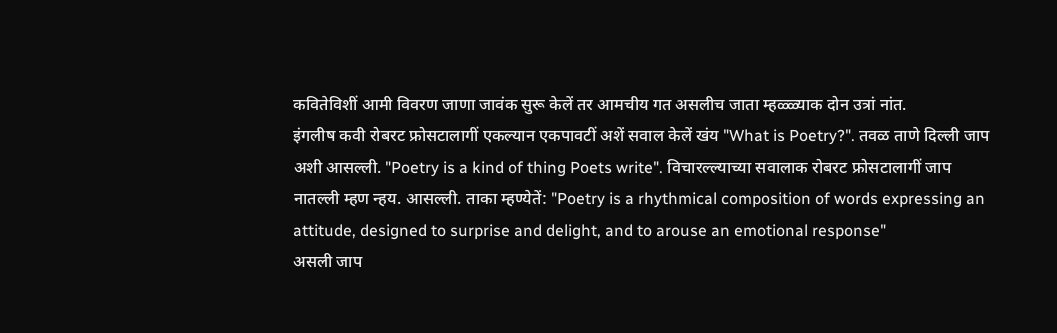कवितेविशीं आमी विवरण जाणा जावंक सुरू केलें तर आमचीय गत असलीच जाता म्हळ्ळ्याक दोन उत्रां नांत.
इंगलीष कवी रोबरट फ्रोसटालागीं एकल्यान एकपावटीं अशें सवाल केलें खंय "What is Poetry?". तवळ ताणे दिल्ली जाप अशी आसल्ली. "Poetry is a kind of thing Poets write". विचारल्ल्याच्या सवालाक रोबरट फ्रोसटालागीं जाप नातल्ली म्हण न्हय. आसल्ली. ताका म्हण्येतें: "Poetry is a rhythmical composition of words expressing an attitude, designed to surprise and delight, and to arouse an emotional response"
असली जाप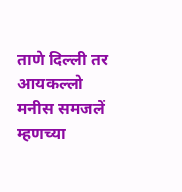ताणे दिल्ली तर आयकल्लो मनीस समजलें म्हणच्या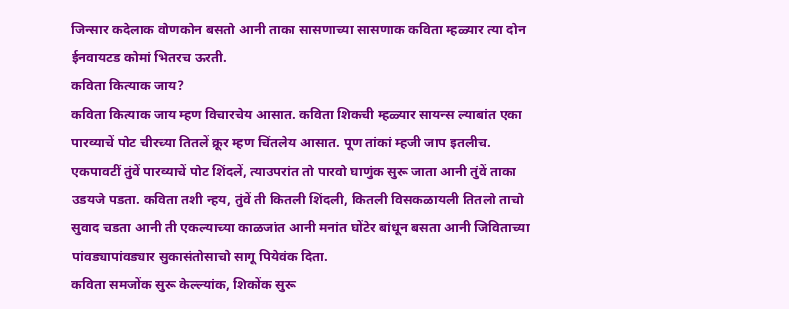जिन्सार कदेलाक वोणकोन बसतो आनी ताका सासणाच्या सासणाक कविता म्हळ्यार त्या दोन ईनवायटड कोमां भितरच ऊरती.
कविता कित्याक जाय?
कविता कित्याक जाय म्हण विचारचेय आसात. कविता शिकची म्हळ्यार सायन्स ल्याबांत एका पारव्याचें पोट चीरच्या तितलें क्रूर म्हण चिंतलेय आसात. पूण तांकां म्हजी जाप इतलीच. एकपावटीं तुंवें पारव्याचें पोट शिंदलें, त्याउपरांत तो पारवो घाणुंक सुरू जाता आनी तुंवें ताका उडयजे पडता. कविता तशी न्हय, तुंवें ती कितली शिंदली, कितली विसकळायली तितलो ताचो सुवाद चडता आनी ती एकल्याच्या काळजांत आनी मनांत घोंटेर बांधून बसता आनी जिविताच्या पांवड्यापांवड्यार सुकासंतोसाचो सागू पियेवंक दिता.
कविता समजोंक सुरू केल्ल्यांक, शिकोंक सुरू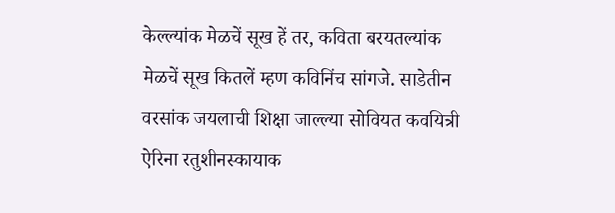केल्ल्यांक मेळचें सूख हें तर, कविता बरयतल्यांक मेळचें सूख कितलें म्हण कविनिंच सांगजे. साडेतीन वरसांक जयलाची शिक्षा जाल्ल्या सोवियत कवयित्री ऐरिना रतुशीनस्कायाक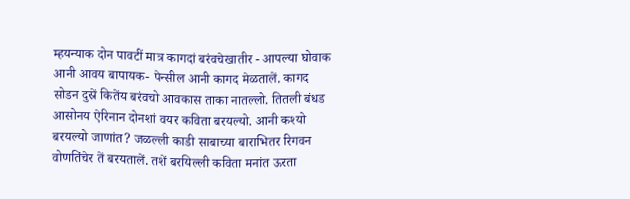म्हयन्याक दोन पावटीं मात्र कागदां बरंवचेखातीर - आपल्या घोवाक आनी आवय बापायक- पेन्सील आनी कागद मेळतालें. कागद सोडन दुस्रें कितेंय बरंवचो आवकास ताका नातल्लो. तितली बंधड आसोनय ऐरिनान दोनशां वयर कविता बरयल्यो. आनी कश्यो बरयल्यो जाणांत? जळल्ली काडी साबाच्या बाराभितर रिगवन वोणतिंचेर तें बरयतालें. तशें बरयिल्ली कविता मनांत ऊरता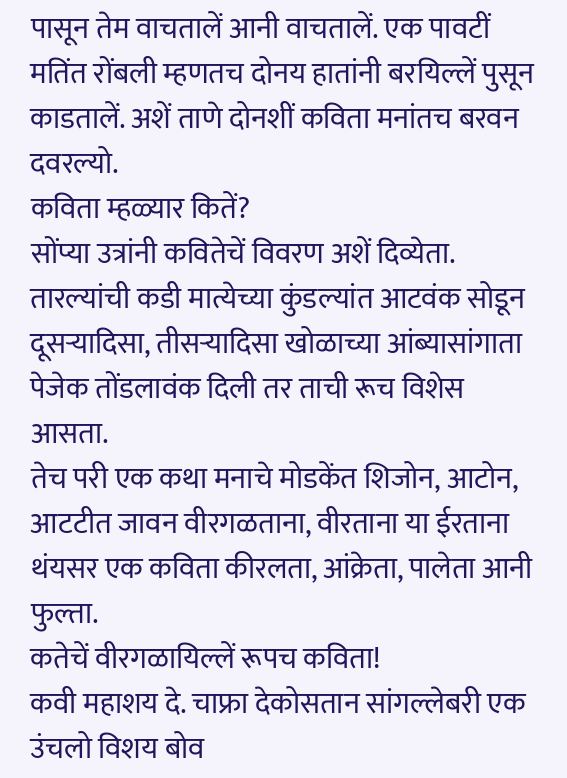पासून तेम वाचतालें आनी वाचतालें. एक पावटीं मतिंत रोंबली म्हणतच दोनय हातांनी बरयिल्लें पुसून काडतालें. अशें ताणे दोनशीं कविता मनांतच बरवन दवरल्यो.
कविता म्हळ्यार कितें?
सोंप्या उत्रांनी कवितेचें विवरण अशें दिव्येता.
तारल्यांची कडी मात्येच्या कुंडल्यांत आटवंक सोडून दूसऱ्यादिसा, तीसऱ्यादिसा खोळाच्या आंब्यासांगाता पेजेक तोंडलावंक दिली तर ताची रूच विशेस आसता.
तेच परी एक कथा मनाचे मोडकेंत शिजोन, आटोन, आटटीत जावन वीरगळताना, वीरताना या ईरताना थंयसर एक कविता कीरलता, आंक्रेता, पालेता आनी फुल्ता.
कतेचें वीरगळायिल्लें रूपच कविता!
कवी महाशय दे. चाफ्रा देकोसतान सांगल्लेबरी एक उंचलो विशय बोव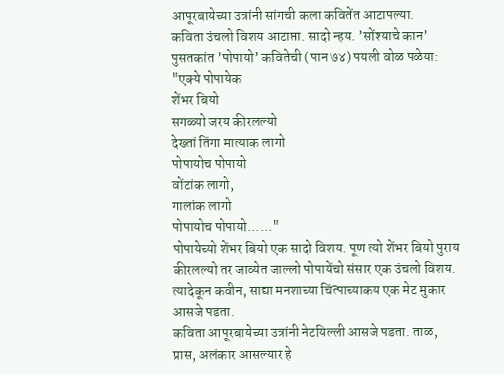आपूरबायेच्या उत्रांनी सांगची कला कवितेंत आटापल्या.
कविता उंचलो विशय आटाप्ता. सादो न्हय. ’सोंश्याचे कान’ पुसतकांत ’पोपायो’ कवितेची (पान ७४) पयली वोळ पळेया:
"एक्ये पोपायेक
शेंभर बियो
सगळ्यो जरय कीरलल्यो
देख्तां तिंगा मात्याक लागो
पोपायोच पोपायो
वोंटांक लागो,
गालांक लागो
पोपायोच पोपायो......"
पोपायेच्यो शेंभर बियो एक सादो विशय. पूण त्यो शेंभर बियो पुराय कीरलल्यो तर जाव्येत जाल्लो पोपायेंचो संसार एक उंचलो विशय. त्यादेकून कवीन, साद्या मनशाच्या चिंत्पाच्याकय एक मेट मुकार आसजे पडता.
कविता आपूरबायेच्या उत्रांनी नेटयिल्ली आसजे पडता. ताळ, प्रास, अलंकार आसल्यार हे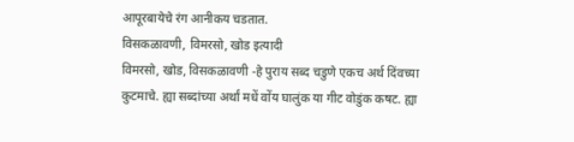आपूरबायेचे रंग आनीकय चडतात.
विसकळावणी, विमरसो, खोड इत्यादी
विमरसो, खोड, विसकळावणी -हे पुराय सब्द चडुणे एकच अर्थ दिंवच्या कुटमाचे. ह्या सब्दांच्या अर्थां मधें वोंय घालुंक या गीट वोडुंक कषट. ह्या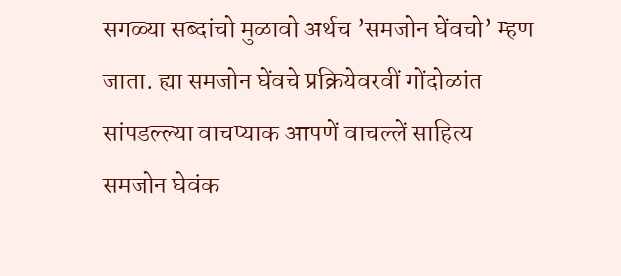सगळ्या सब्दांचो मुळावो अर्थच ’समजोन घेंवचो’ म्हण जाता. ह्या समजोन घेंवचे प्रक्रियेवरवीं गोंदोळांत सांपडल्ल्या वाचप्याक आपणें वाचल्लें साहित्य समजोन घेवंक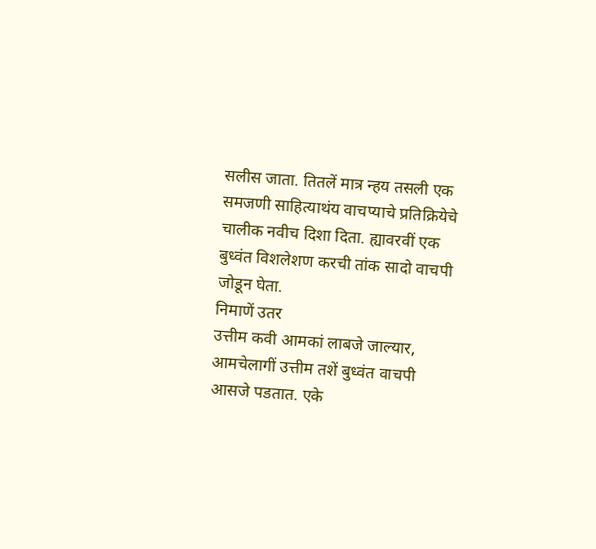सलीस जाता. तितलें मात्र न्हय तसली एक समजणी साहित्याथंय वाचप्याचे प्रतिक्रियेचे चालीक नवीच दिशा दिता. ह्यावरवीं एक बुध्वंत विशलेशण करची तांक सादो वाचपी जोडून घेता.
निमाणें उतर
उत्तीम कवी आमकां लाबजे जाल्यार, आमचेलागीं उत्तीम तशें बुध्वंत वाचपी आसजे पडतात. एके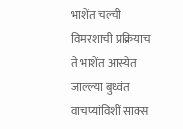भाशेंत चल्ची विमरशाची प्रक्रियाच ते भाशेंत आस्येत जाल्ल्या बुध्वंत वाचप्यांविशीं साक्स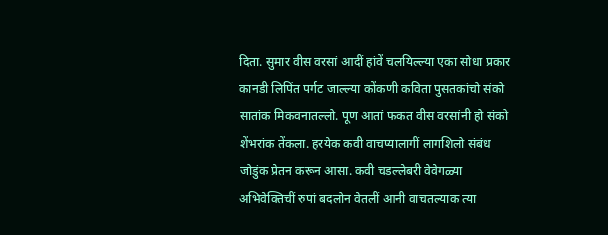दिता. सुमार वीस वरसां आदीं हांवें चलयिल्ल्या एका सोधा प्रकार कानडी लिपिंत पर्गट जाल्ल्या कोंकणी कविता पुसतकांचो संको सातांक मिकवनातल्लो. पूण आतां फकत वीस वरसांनी हो संको शेंभरांक तेंकला. हरयेक कवी वाचप्यालागीं लागशिलो संबंध जोडुंक प्रेतन करून आसा. कवी चडल्लेबरी वेवेगळ्या अभिवेक्तिचीं रुपां बदलोन वेतलीं आनी वाचतल्याक त्या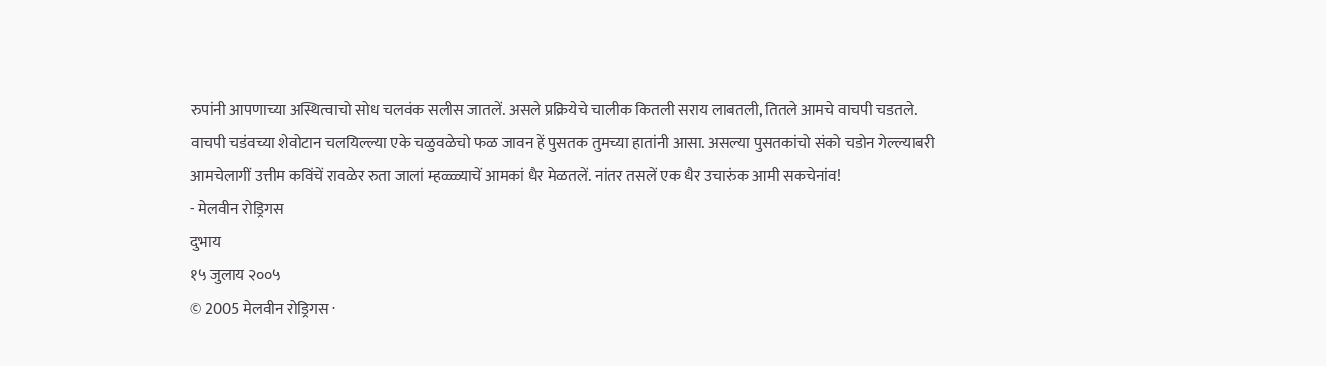रुपांनी आपणाच्या अस्थित्वाचो सोध चलवंक सलीस जातलें. असले प्रक्रियेचे चालीक कितली सराय लाबतली, तितले आमचे वाचपी चडतले.
वाचपी चडंवच्या शेवोटान चलयिल्ल्या एके चळुवळेचो फळ जावन हें पुसतक तुमच्या हातांनी आसा. असल्या पुसतकांचो संको चडोन गेल्ल्याबरी आमचेलागीं उत्तीम कविंचें रावळेर रुता जालां म्हळ्ळ्याचें आमकां धैर मेळतलें. नांतर तसलें एक धैर उचारुंक आमी सकचेनांव!
- मेलवीन रोड्रिगस
दुभाय
१५ जुलाय २००५
© 2005 मेलवीन रोड्रिगस ·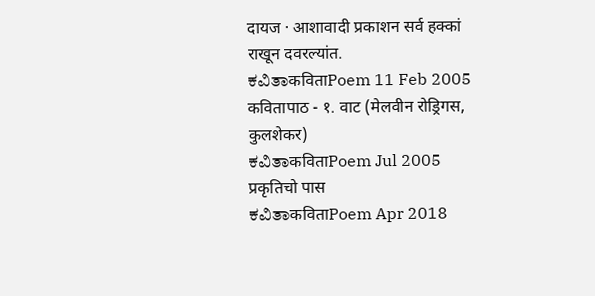दायज · आशावादी प्रकाशन सर्व हक्कां राखून दवरल्यांत.
ಕವಿತಾकविताPoem 11 Feb 2005
कवितापाठ - १. वाट (मेलवीन रोड्रिगस, कुलशेकर)
ಕವಿತಾकविताPoem Jul 2005
प्रकृतिचो पास
ಕವಿತಾकविताPoem Apr 2018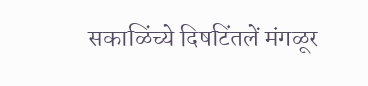सकाळिंच्ये दिषटिंतलें मंगळूर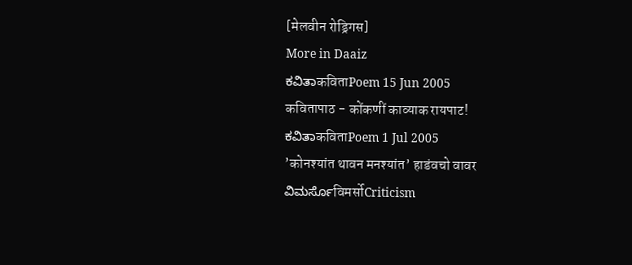[मेलवीन रोड्रिगस]
More in Daaiz
ಕವಿತಾकविताPoem 15 Jun 2005
कवितापाठ - कोंकणीं काव्याक रायपाट!
ಕವಿತಾकविताPoem 1 Jul 2005
’कोनश्यांत थावन मनश्यांत’ हाडंवचो वावर
ವಿಮರ್ಸೊविमर्सोCriticism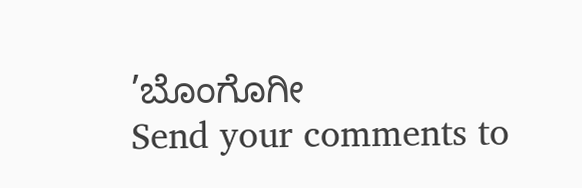’ಬೊಂಗೊಗೀ
Send your comments to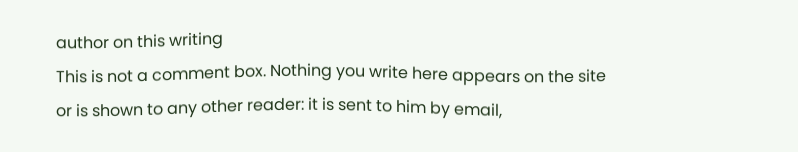author on this writing
This is not a comment box. Nothing you write here appears on the site or is shown to any other reader: it is sent to him by email,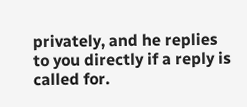privately, and he replies to you directly if a reply is called for.